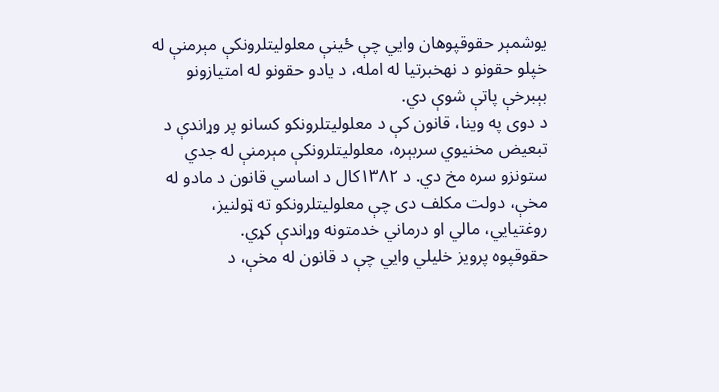یوشمېر حقوقپوهان وايي چې ځینې معلولیتلرونکې مېرمنې له خپلو حقونو د نهخبرتیا له امله، د یادو حقونو له امتیازونو بېبرخې پاتې شوې دي.
د دوی په وینا، قانون کې د معلولیتلرونکو کسانو پر وړاندې د تبعیض مخنیوي سربېره، معلولیتلرونکې مېرمنې له جدي ستونزو سره مخ دي. د ۱۳۸۲کال د اساسي قانون د مادو له مخې، دولت مکلف دی چې معلولیتلرونکو ته ټولنیز، روغتیايي، مالي او درماني خدمتونه وړاندې کړي.
حقوقپوه پرویز خلیلي وایي چې د قانون له مخې، د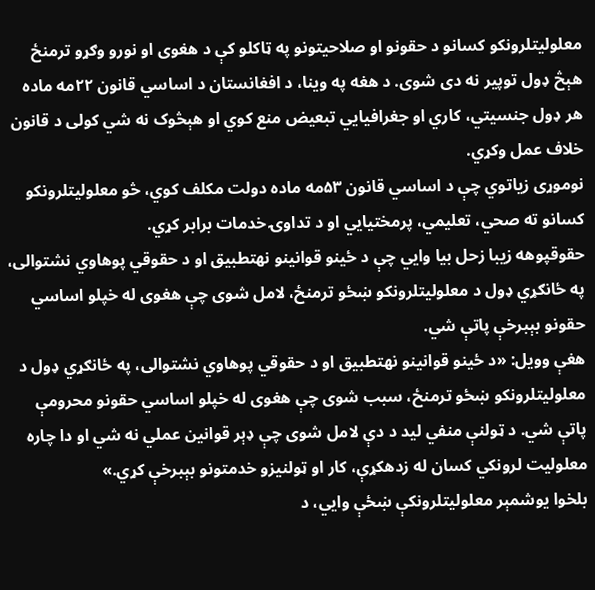معلولیتلرونکو کسانو د حقونو او صلاحیتونو په ټاکلو کې د هغوی او نورو وګړو ترمنځ هېڅ ډول توپیر نه دی شوی. د هغه په وینا، د افغانستان د اساسي قانون ۲۲مه ماده هر ډول جنسیتي، کاري او جغرافیایي تبعیض منع کوي او هېڅوک نه شي کولی د قانون خلاف عمل وکړي.
نوموړی زیاتوي چې د اساسي قانون ۵۳مه ماده دولت مکلف کوي، څو معلولیتلرونکو کسانو ته صحي، تعلیمي، پرمختیايي او د تداوۍ خدمات برابر کړي.
حقوقپوهه زیبا زحل بیا وایي چې د ځینو قوانینو نهتطبیق او د حقوقي پوهاوي نشتوالی، په ځانګړي ډول د معلولیتلرونکو ښځو ترمنځ، لامل شوی چې هغوی له خپلو اساسي حقونو بېبرخې پاتې شي.
هغې وویل: «د ځینو قوانینو نهتطبیق او د حقوقي پوهاوي نشتوالی، په ځانګړي ډول د معلولیتلرونکو ښځو ترمنځ، سبب شوی چې هغوی له خپلو اساسي حقونو محرومې پاتې شي. د ټولنې منفي لید د دې لامل شوی چې ډېر قوانین عملي نه شي او دا چاره معلولیت لرونکي کسان له زدهکړې، کار او ټولنیزو خدمتونو بېبرخې کړي.»
بلخوا یوشمېر معلولیتلرونکې ښځې وایي، د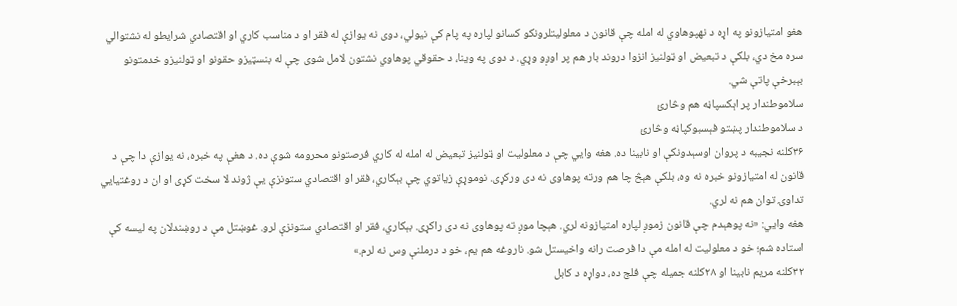هغو امتیازونو په اړه د نهپوهاوي له امله چې قانون د معلولیتلرونکو کسانو لپاره په پام کې نیولي، دوی نه یوازې له فقر او د مناسب کاري او اقتصادي شرایطو له نشتوالي سره مخ دي، بلکې د تبعیض او ټولنیز انزوا دروند بار هم پر اوږو وړي. د دوی په وینا، د حقوقي پوهاوي نشتون لامل شوی چې له بنسټیزو حقونو او ټولنیزو خدمتونو بېبرخې پاتې شي.
سلاموطندار پر اېکسپاڼه هم وڅارئ
د سلاموطندار پښتو فېسبوکپاڼه وڅارئ
۳۶کلنه نجیبه د پروان اوسېدونکې او نابینا ده. هغه وایي چې د معلولیت او ټولنیز تبعیض له امله له کاري فرصتونو محرومه شوې ده. د هغې په خبره، نه یوازې دا چې د قانون له امتیازونو خبره نه وه، بلکې هېڅ چا هم ورته پوهاوی نه دی ورکړی. نوموړې زیاتوي چې بېکاري، فقر او اقتصادي ستونزې یې ژوند لا سخت کړی او ان د روغتیايي تداوۍ توان هم نه لري.
هغه وايي: «نه پوهېدم چې قانون زموږ لپاره امتیازونه لري. هېچا موږ ته پوهاوی نه دی راکړی. بېکاري، فقر او اقتصادي ستونزې لرو. غوښتل مې د روښندلان په لیسه کې استاده شم؛ خو د معلولیت له امله مې دا فرصت رانه واخیستل شو. ناروغه هم یم، خو د درملنې وس نه لرم.»
۳۲کلنه مریم نابینا او ۲۸کلنه جمیله چې فلج ده، دواړه د کابل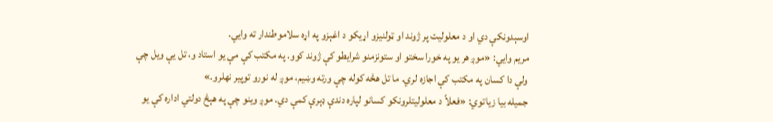اوسېدونکې دي او د معلولیت پر ژوند او ټولنیزو اړیکو د اغېزو په اړه سلاموطندار ته وايي.
مریم وایي: «موږ هر یو په خورا سختو او ستونزمنو شرایطو کې ژوند کوو. په مکتب کې مې یو استاد و، تل یې ویل چې ولې دا کسان په مکتب کې اجازه لري. ما تل هڅه کوله چې ورته وښیم، موږ له نورو توپیر نهلرو.»
جمیله بیا زیاتوي: «فعلاً د معلولیتلرونکو کسانو لپاره دندې ډېرې کمې دي. موږ وینو چې په هېڅ دولتي اداره کې یو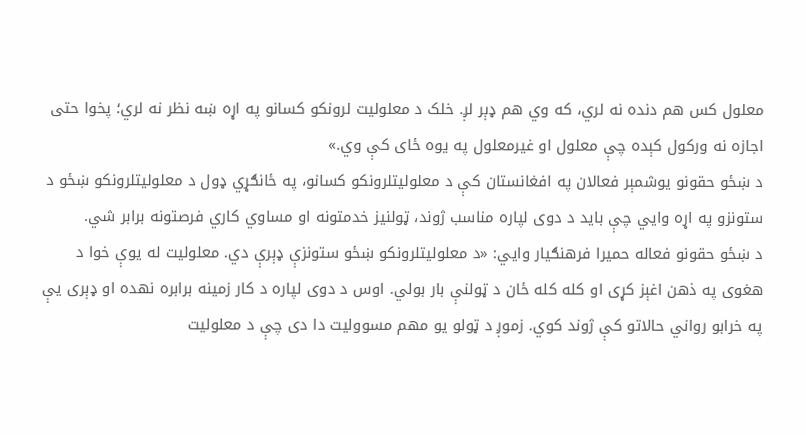معلول کس هم دنده نه لري، که وي هم ډېر لږ. خلک د معلولیت لرونکو کسانو په اړه ښه نظر نه لري؛ پخوا حتی اجازه نه ورکول کېده چې معلول او غیرمعلول په یوه ځای کې وي.»
د ښځو حقونو یوشمېر فعالان په افغانستان کې د معلولیتلرونکو کسانو، په ځانګړي ډول د معلولیتلرونکو ښځو د ستونزو په اړه وايي چې باید د دوی لپاره مناسب ژوند، ټولنیز خدمتونه او مساوي کاري فرصتونه برابر شي.
د ښځو حقونو فعاله حمیرا فرهنګیار وایي: «د معلولیتلرونکو ښځو ستونزې ډېرې دي. معلولیت له یوې خوا د هغوی په ذهن اغېز کړی او کله کله ځان د ټولنې بار بولي. اوس د دوی لپاره د کار زمینه برابره نهده او ډېری یې په خرابو رواني حالاتو کې ژوند کوي. زموږ د ټولو یو مهم مسوولیت دا دی چې د معلولیت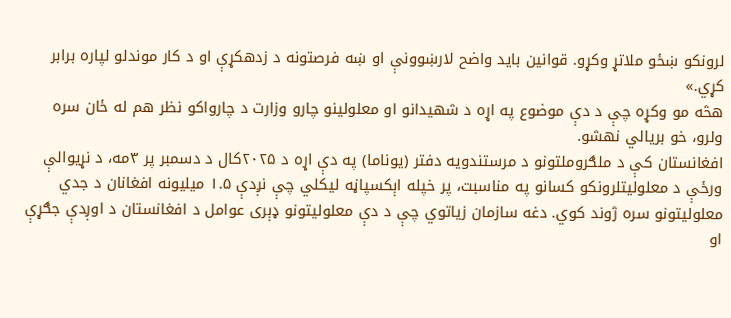لرونکو ښځو ملاتړ وکړو. قوانین باید واضح لارښوونې او ښه فرصتونه د زدهکړې او د کار موندلو لپاره برابر کړي.»
هڅه مو وکړه چې د دې موضوع په اړه د شهیدانو او معلولینو چارو وزارت د چارواکو نظر هم له ځان سره ولرو، خو بریالي نهشو.
افغانستان کې د ملګروملتونو د مرستندویه دفتر (یوناما) په دې اړه د ۲۰۲۵کال د دسمبر پر ۳مه، د نړیوالې ورځې د معلولیتلرونکو کسانو په مناسبت، پر خپله اېکسپاڼه لیکلي چې نږدې ۱.۵ میلیونه افغانان د جدي معلولیتونو سره ژوند کوي. دغه سازمان زیاتوي چې د دې معلولیتونو ډېری عوامل د افغانستان د اوږدې جګړې او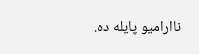ناارامیو پایله ده.